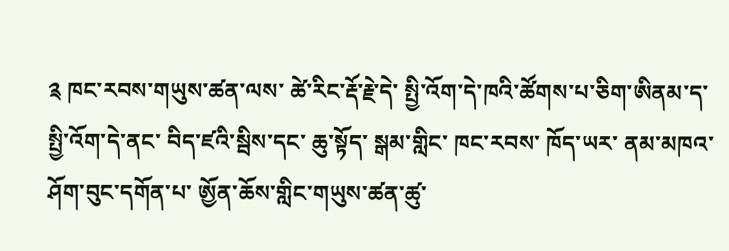༉ ཁང་རབས་གཡུས་ཚན་ལས་ ཚེ་རིང་རྡོ་རྗེ་དེ་ སྤྱི་འོག་དེ་ཁའི་ཚོགས་པ་ཅིག་ཨིནམ་ད་ སྤྱི་འོག་དེ་ནང་ བིད་ཛའི་སྦིས་དང་ ཆུ་སྟོད་ སྒམ་གླིང་ ཁང་རབས་ ཁོད་ཡར་ ནམ་མཁའ་ ཤོག་བུང་དགོན་པ་ ཨྱོན་ཆོས་གླིང་གཡུས་ཚན་ཚུ་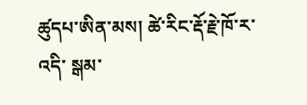ཚུདཔ་ཨིན་མས། ཚེ་རིང་རྡོ་རྗེ་ཁོ་ར་འདི་ སྒམ་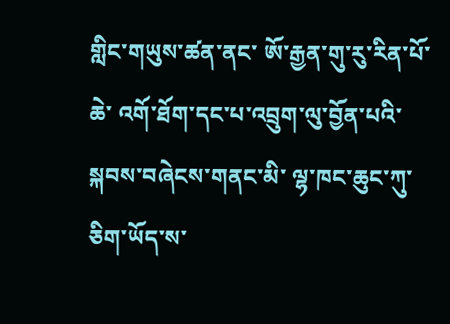གླིང་གཡུས་ཚན་ནང་ ཨོ་རྒྱན་གུ་རུ་རིན་པོ་ཆེ་ འགོ་ཐོག་དང་པ་འབྲུག་ལུ་བྱོན་པའི་སྐབས་བཞེངས་གནང་མི་ ལྷ་ཁང་ཆུང་ཀུ་ཅིག་ཡོད་ས་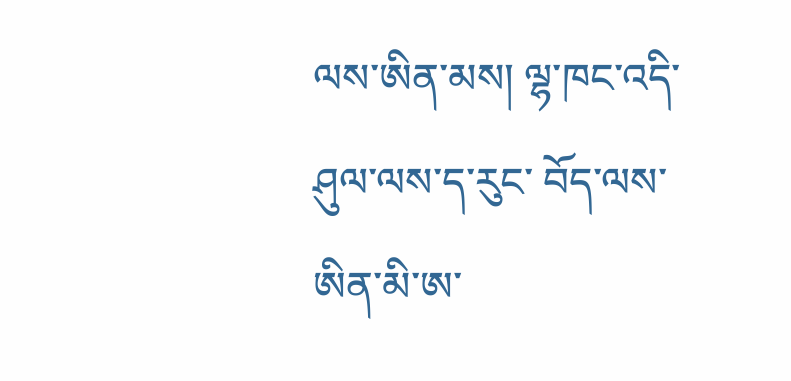ལས་ཨིན་མས། ལྷ་ཁང་འདི་ ཤུལ་ལས་ད་རུང་ བོད་ལས་ཨིན་མི་ཨ་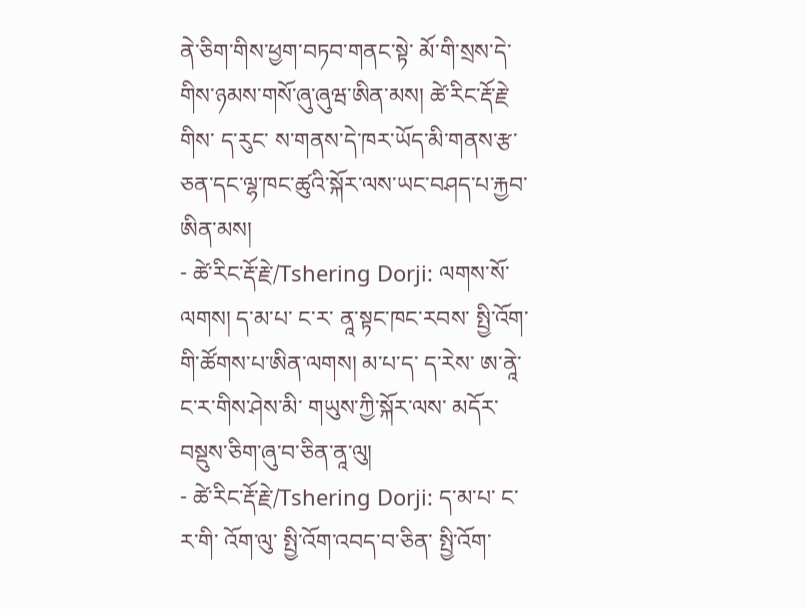ནེ་ཅིག་གིས་ཕྱག་བཏབ་གནང་སྟེ་ མོ་གི་སྲས་དེ་གིས་ཉམས་གསོ་ཞུ་ཞུཝ་ཨིན་མས། ཚེ་རིང་རྡོ་རྗེ་གིས་ ད་རུང་ ས་གནས་དེ་ཁར་ཡོད་མི་གནས་རྩ་ཅན་དང་ལྷ་ཁང་ཚུའི་སྐོར་ལས་ཡང་བཤད་པ་རྐྱབ་ཨིན་མས།
- ཚེ་རིང་རྡོ་རྗེ་/Tshering Dorji: ལགས་སོ་ལགས། ད་མ་པ་ ང་ར་ ནཱ་སྟང་ཁང་རབས་ སྤྱི་འོག་གི་ཚོགས་པ་ཨིན་ལགས། མ་པ་ད་ ད་རེས་ ཨ་ནཱེ་ ང་ར་གིས་ཤེས་མི་ གཡུས་ཀྱི་སྐོར་ལས་ མདོར་བསྡུས་ཅིག་ཞུ་བ་ཅིན་ནཱ་ལུ།
- ཚེ་རིང་རྡོ་རྗེ་/Tshering Dorji: ད་མ་པ་ ང་ར་གི་ འོག་ལུ་ སྤྱི་འོག་འབད་བ་ཅིན་ སྤྱི་འོག་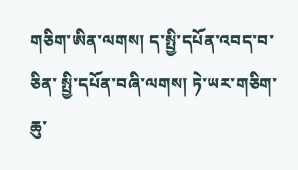གཅིག་ཨིན་ལགས། ད་སྤྱི་དཔོན་འབད་བ་ཅིན་ སྤྱི་དཔོན་བཞི་ལགས། ཏེ་ཡར་གཅིག་ ཆུ་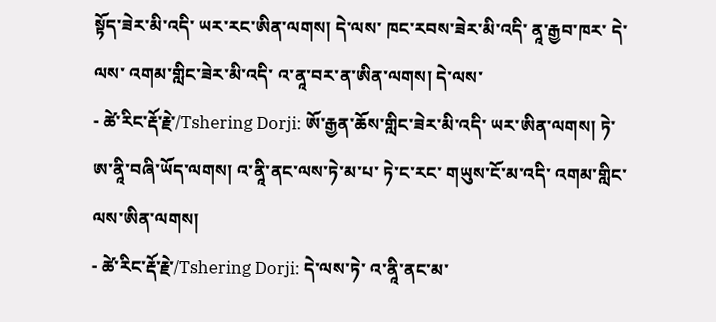སྟོད་ཟེར་མི་འདི་ ཡར་རང་ཨིན་ལགས། དེ་ལས་ ཁང་རབས་ཟེར་མི་འདི་ ནཱ་རྒྱབ་ཁར་ དེ་ལས་ འགམ་གླིང་ཟེར་མི་འདི་ འ་ནཱ་བར་ན་ཨིན་ལགས། དེ་ལས་
- ཚེ་རིང་རྡོ་རྗེ་/Tshering Dorji: ཨོ་རྒྱན་ཆོས་གླིང་ཟེར་མི་འདི་ ཡར་ཨིན་ལགས། ཏེ་ཨ་ནཱི་བཞི་ཡོད་ལགས། འ་ནཱི་ནང་ལས་ཏེ་མ་པ་ ཏེ་ང་རང་ གཡུས་ངོ་མ་འདི་ འགམ་གླིང་ལས་ཨིན་ལགས།
- ཚེ་རིང་རྡོ་རྗེ་/Tshering Dorji: དེ་ལས་ཏེ་ འ་ནཱི་ནང་མ་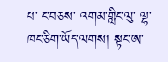པ་ ང་བཅས་ འགམ་གླིང་ལུ་ ལྷ་ཁང་ཅིག་ཡོད་ལགས། སྟང་ཨ་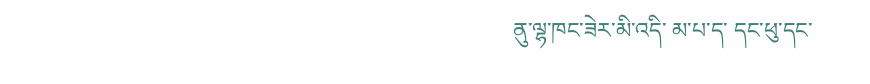ནུ་ལྷ་ཁང་ཟེར་མི་འདི་ མ་པ་ད་ དང་ཕུ་དང་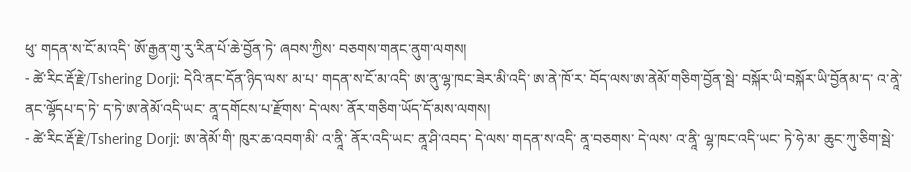ཕུ་ གདན་ས་ངོ་མ་འདི་ ཨོ་རྒྱན་གུ་རུ་རིན་པོ་ཆེ་བྱོན་ཏེ་ ཞབས་ཀྱིས་ བཅགས་གནང་ནུག་ལགས།
- ཚེ་རིང་རྡོ་རྗེ་/Tshering Dorji: དེའི་ནང་དོན་ཉིད་ལས་ མ་པ་ གདན་ས་ངོ་མ་འདི་ ཨ་ནུ་ལྷ་ཁང་ཟེར་མི་འདི་ ཨ་ནེ་ཁོ་ར་ བོད་ལས་ཨ་ནེམོ་གཅིག་བྱོན་སྦེ་ བསྐོར་ཡི་བསྐོར་ཡི་བྱོནམ་ད་ འ་ནཱེ་ནང་ལྷོདཔ་ད་ཏེ་ ད་ཏེ་ཨ་ནེམོ་འདི་ཡང་ ནཱ་དགོངས་པ་རྫོགས་ དེ་ལས་ ནོར་གཅིག་ཡོད་དོ་མས་ལགས།
- ཚེ་རིང་རྡོ་རྗེ་/Tshering Dorji: ཨ་ནེམོ་གི་ ཁུར་ཆ་འབག་མི་ འ་ནཱི་ ནོར་འདི་ཡང་ ནཱ་ཤི་འབད་ དེ་ལས་ གདན་ས་འདི་ ནཱ་བཅགས་ དེ་ལས་ འ་ནཱི་ ལྷ་ཁང་འདི་ཡང་ ཏེ་ཧེ་མ་ ཆུང་ཀུ་ཅིག་སྦེ་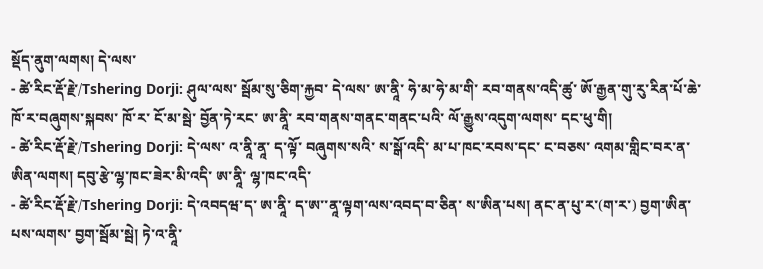སྡོད་ནུག་ལགས། དེ་ལས་
- ཚེ་རིང་རྡོ་རྗེ་/Tshering Dorji: ཤུལ་ལས་ སྦོམ་སུ་ཅིག་རྐྱབ་ དེ་ལས་ ཨ་ནཱི་ ཧེ་མ་ཧེ་མ་གི་ རབ་གནས་འདི་ཚུ་ ཨོ་རྒྱན་གུ་རུ་རིན་པོ་ཆེ་ ཁོ་ར་བཞུགས་སྐབས་ ཁོ་ར་ ངོ་མ་སྦེ་ བྱོན་ཏེ་རང་ ཨ་ནཱི་ རབ་གནས་གནང་གནང་པའི་ ལོ་རྒྱུས་འདུག་ལགས་ དང་ཕུ་གི།
- ཚེ་རིང་རྡོ་རྗེ་/Tshering Dorji: དེ་ལས་ འ་ནཱི་ནཱ་ ད་ལྟོ་ བཞུགས་སའི་ ས་སྒོ་འདི་ མ་པ་ཁང་རབས་དང་ ང་བཅས་ འགམ་གླིང་བར་ན་ཨིན་ལགས། དབུ་རྩེ་ལྷ་ཁང་ཟེར་མི་འདི་ ཨ་ནཱི་ ལྷ་ཁང་འདི་
- ཚེ་རིང་རྡོ་རྗེ་/Tshering Dorji: དེ་འབདཝ་ད་ ཨ་ནཱི་ ད་ཨ་་ནཱ་ལྟག་ལས་འབད་བ་ཅིན་ ས་ཨིན་པས། ནང་ན་པུ་ར་(ག་ར་) བྱག་ཨིན་པས་ལགས་ བྱག་སྦོམ་སྦེ། ཏེ་འ་ནཱི་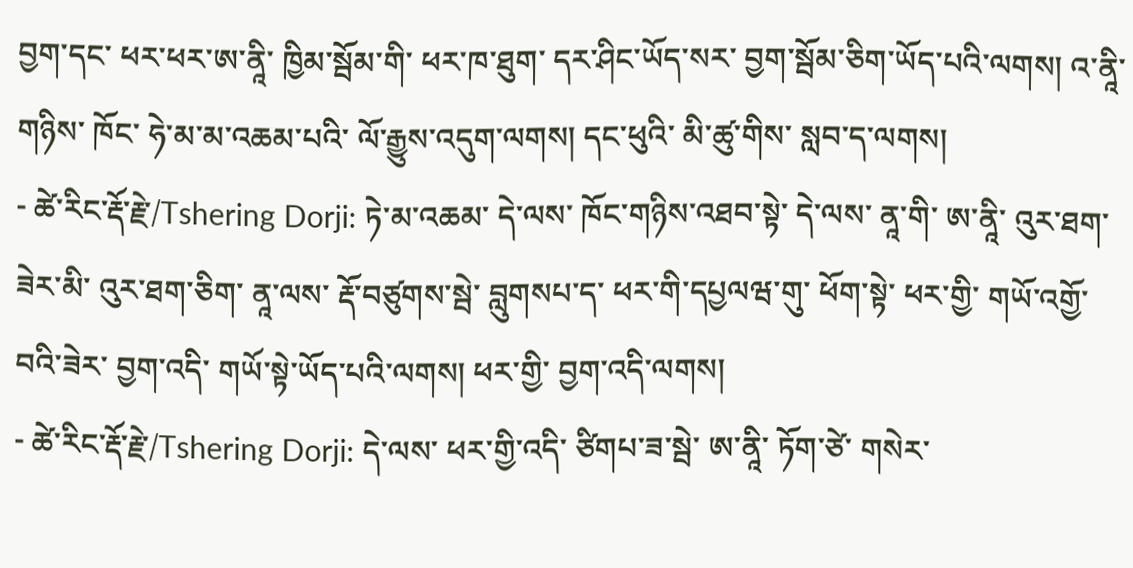བྱག་དང་ ཕར་ཕར་ཨ་ནཱི་ ཁྱིམ་སྦོམ་གི་ ཕར་ཁ་ཐུག་ དར་ཤིང་ཡོད་སར་ བྱག་སྦོམ་ཅིག་ཡོད་པའི་ལགས། འ་ནཱི་གཉིས་ ཁོང་ ཧེ་མ་མ་འཆམ་པའི་ ལོ་རྒྱུས་འདུག་ལགས། དང་ཕུའི་ མི་ཚུ་གིས་ སླབ་ད་ལགས།
- ཚེ་རིང་རྡོ་རྗེ་/Tshering Dorji: ཏེ་མ་འཆམ་ དེ་ལས་ ཁོང་གཉིས་འཐབ་སྟེ་ དེ་ལས་ ནཱ་གི་ ཨ་ནཱི་ འུར་ཐག་ཟེར་མི་ འུར་ཐག་ཅིག་ ནཱ་ལས་ རྡོ་བཙུགས་སྦེ་ བླུགསཔ་ད་ ཕར་གི་དཔྱལཝ་གུ་ ཕོག་སྟེ་ ཕར་གྱི་ གཡོ་འགྱོ་བའི་ཟེར་ བྱག་འདི་ གཡོ་སྟེ་ཡོད་པའི་ལགས། ཕར་གྱི་ བྱག་འདི་ལགས།
- ཚེ་རིང་རྡོ་རྗེ་/Tshering Dorji: དེ་ལས་ ཕར་གྱི་འདི་ ཙིགཔ་ཟ་སྦེ་ ཨ་ནཱི་ ཏོག་ཙེ་ གསེར་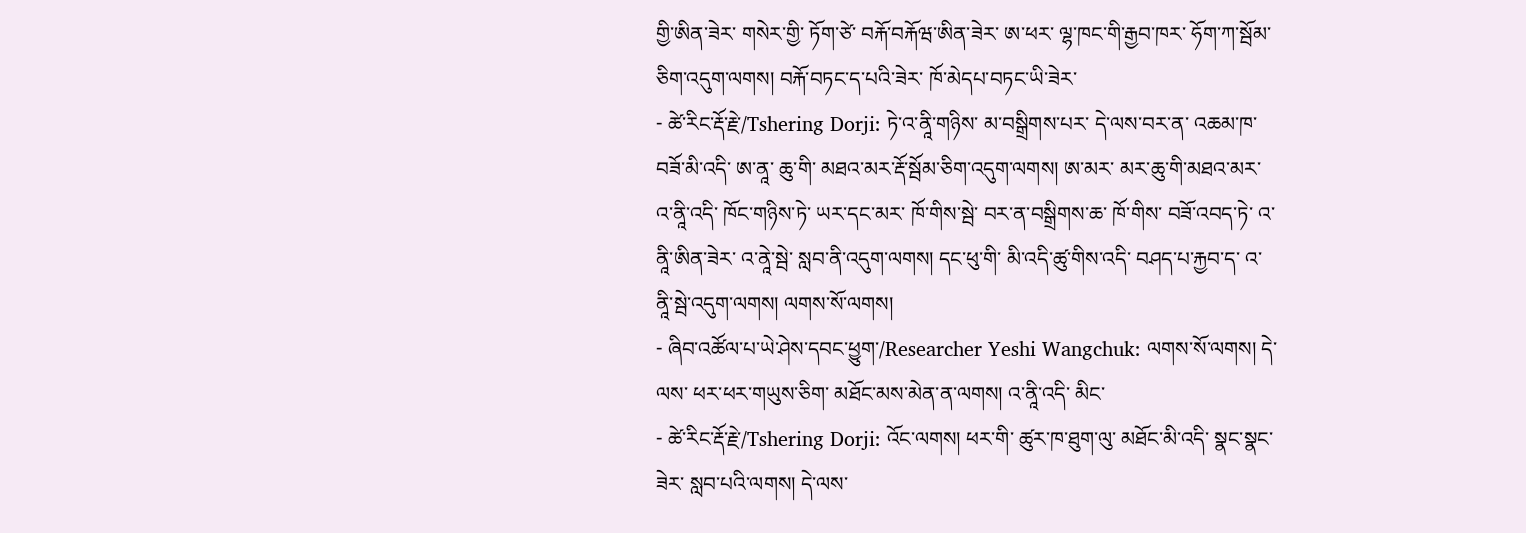གྱི་ཨིན་ཟེར་ གསེར་གྱི་ ཏོག་ཙེ་ བརྐོ་བརྐོཝ་ཨིན་ཟེར་ ཨ་ཕར་ ལྷ་ཁང་གི་རྒྱབ་ཁར་ ཧོག་ཀ་སྦོམ་ཅིག་འདུག་ལགས། བརྐོ་བཏང་ད་པའི་ཟེར་ ཁོ་མེདཔ་བཏང་ཡི་ཟེར་
- ཚེ་རིང་རྡོ་རྗེ་/Tshering Dorji: ཏེ་འ་ནཱི་གཉིས་ མ་བསྒྲིགས་པར་ དེ་ལས་བར་ན་ འཆམ་ཁ་བཟོ་མི་འདི་ ཨ་ནཱ་ ཆུ་གི་ མཐའ་མར་རྡོ་སྦོམ་ཅིག་འདུག་ལགས། ཨ་མར་ མར་ཆུ་གི་མཐའ་མར་ འ་ནཱི་འདི་ ཁོང་གཉིས་ཏེ་ ཡར་དང་མར་ ཁོ་གིས་སྦེ་ བར་ན་བསྒྲིགས་ཆ་ ཁོ་གིས་ བཟོ་འབད་ཏེ་ འ་ནཱི་ཨིན་ཟེར་ འ་ནཱེ་སྦེ་ སླབ་ནི་འདུག་ལགས། དང་ཕུ་གི་ མི་འདི་ཚུ་གིས་འདི་ བཤད་པ་རྐྱབ་ད་ འ་ནཱི་སྦེ་འདུག་ལགས། ལགས་སོ་ལགས།
- ཞིབ་འཚོལ་པ་ཡེ་ཤེས་དབང་ཕྱུག་/Researcher Yeshi Wangchuk: ལགས་སོ་ལགས། དེ་ལས་ ཕར་ཕར་གཡུས་ཅིག་ མཐོང་མས་མེན་ན་ལགས། འ་ནཱི་འདི་ མིང་
- ཚེ་རིང་རྡོ་རྗེ་/Tshering Dorji: འོང་ལགས། ཕར་གི་ ཚུར་ཁ་ཐུག་ལུ་ མཐོང་མི་འདི་ སྣང་སྣང་ཟེར་ སླབ་པའི་ལགས། དེ་ལས་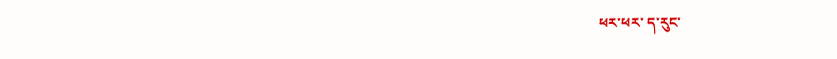ཕར་ཕར་ ད་རུང་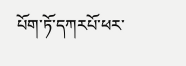པོག་ཏོ་དཀརཔོ་ཕར་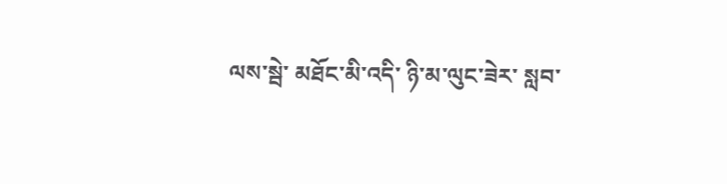ལས་སྦེ་ མཐོང་མི་འདི་ ཉི་མ་ལུང་ཟེར་ སླབ་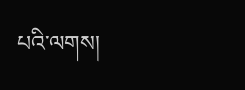པའི་ལགས།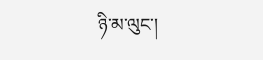ཉི་མ་ལུང་།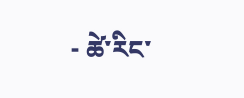- ཚེ་རིང་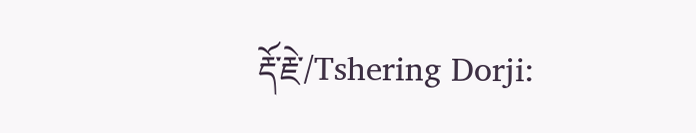རྡོ་རྗེ་/Tshering Dorji: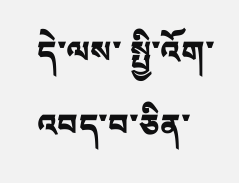དེ་ལས་ སྤྱི་འོག་འབད་བ་ཅིན་